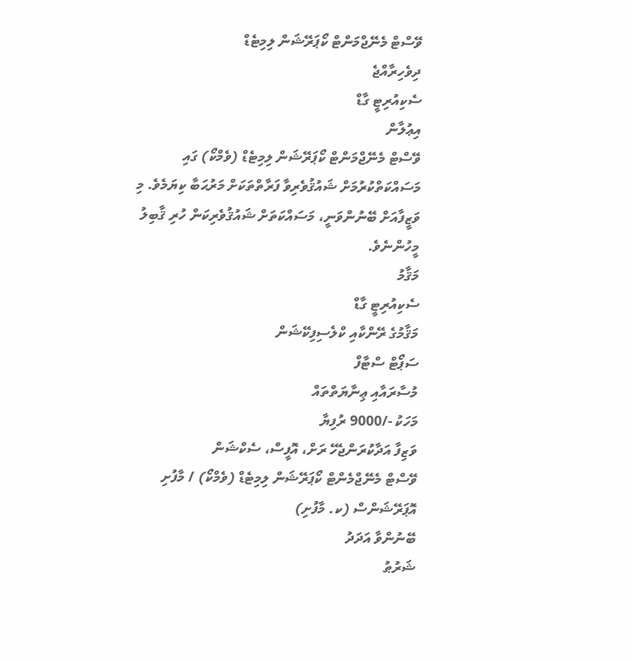ވޭސްޓް މެނޭޖްމަންޓް ކޯޕަރޭޝަން ލިމިޓެޑް
ދިވެހިރާއްޖެ
ސެކިއުރިޓީ ގާޑް
އިޢުލާން
ވޭސްޓް މެނޭޖްމަންޓް ކޯޕަރޭޝަން ލިމިޓެޑް (ވެމްކޯ) ގައި މަސައްކަތްކުރުމަށް ޝައުޤުވެރިވާ ފަރާތްތަކަށް މަރުޙަބާ ކިޔަމެވެ. މި ވަޒީފާއަށް ބޭނުންވަނީ، މަސައްކަތަށް ޝައުޤުވެރިކަން ހުރި ޤާބިލު މީހުންނެވެ.
މަޤާމު
ސެކިއުރިޓީ ގާޑް
މަޤާމުގެ ރޭންކާއި ކްލެސިފިކޭޝަން
ސަޕޯޓް ސްޓާފް
މުސާރައާއި ޢިނާޔަތްތައް
މަހަކު -/9000 ރުފިޔާ
ވަޒިފާ އަދާކުރަންޖެހޭ ރަށް، އޮފީސް، ސެކްޝަން
ވޭސްޓް މެނޭޖްމެންޓް ކޯޕަރޭޝަން ލިމިޓެޑް (ވެމްކޯ) / މާފުށި އޮޕަރޭޝަންސް (ކ. މާފުށި)
ބޭނުންވާ އަދަދު
ޝަރުޠު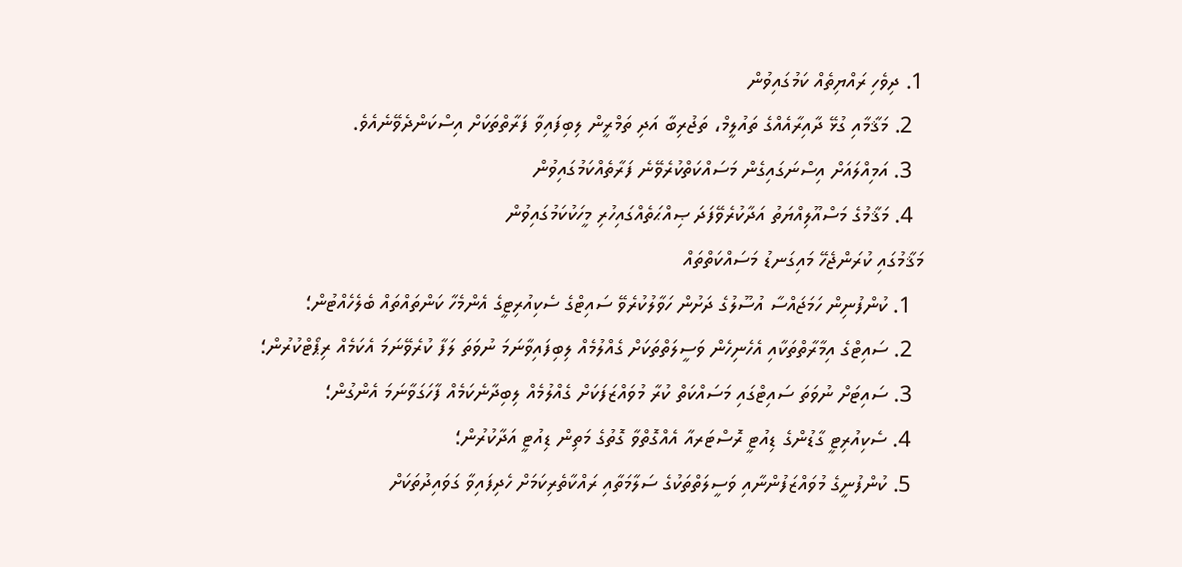1. ދިވެހި ރައްޔިތެއް ކަމުގައިވުން
  2. މަޤާމާއި ގުޅޭ ދާއިރާއެއްގެ ތައުލީމް، ތަޖުރިބާ އަދި ތަމްރީން ލިބިފައިވާ ފަރާތްތަކަށް އިސްކަންދެވޭނެއެވެ.
  3. އަމިއްލައަށް އިސްނަގައިގެން މަސައްކަތްކުރެވޭނެ ފަރާތެއްކަމުގައިވުން
  4. މަޤާމުގެ މަސްއޫލިއްޔަތު އަދާކުރެވޭފަދަ ޞިއްޙަތެއްގައިހުރި މީހަކުކަމުގައިވުން
މަޤާމުގައި ކުރަންޖެހޭ މައިގަނޑު މަސައްކަތްތައް
  1. ކުންފުނިން ހަމަޖައްސާ އުސޫލުގެ ދަށުން ހަވާލުކުރެވޭ ސައިޓްގެ ސެކިއުރިޓީގެ އެންމެހާ ކަންތައްތައް ބެލެހެއްޓުން؛
  2. ސައިޓްގެ އިމާރާތްތަކާއި އެހެނިހެން ވަސީލަތްތަކަށް ގެއްލުމެއް ލިބިފައިވާނަމަ ނުވަތަ ލަފާ ކުރެވޭނަމަ އެކަމެއް ރިޕޯޓްކުރުން؛
  3. ސައިޓަށް ނުވަތަ ސައިޓްގައި މަސައްކަތް ކުރާ މުވައްޒަފަކަށް ގެއްލުމެއް ލިބިދާނެކަމެއް ފާހަގަވާނަމަ އެންގުން؛
  4. ސެކިއުރިޓީ ގާޑުންގެ ޑިއުޓީ ރޮސްޓަރއާ އެއްގޮތްވާ ގޮތުގެ މަތިން ޑިއުޓީ އަދާކުރުން؛
  5. ކުންފުނީގެ މުވައްޒަފުންނާއި ވަސީލަތްތަކުގެ ސަލާމަތާއި ރައްކާތެރިކަމަށް ހެދިފައިވާ ގަވައިދުތަކަށް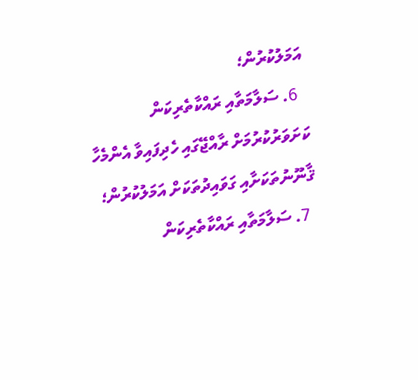އަމަލުކުރުން؛
  6. ސަލާމަތާއި ރައްކާތެރިކަން ކަށަވަރުކުރުމަށް ރާއްޖޭގައި ހެދިފައިވާ އެންމެހާ ޤާނޫނުތަކަށާއި ގަވައިދުތަކަށް އަމަލުކުރުން؛
  7. ސަލާމަތާއި ރައްކާތެރިކަން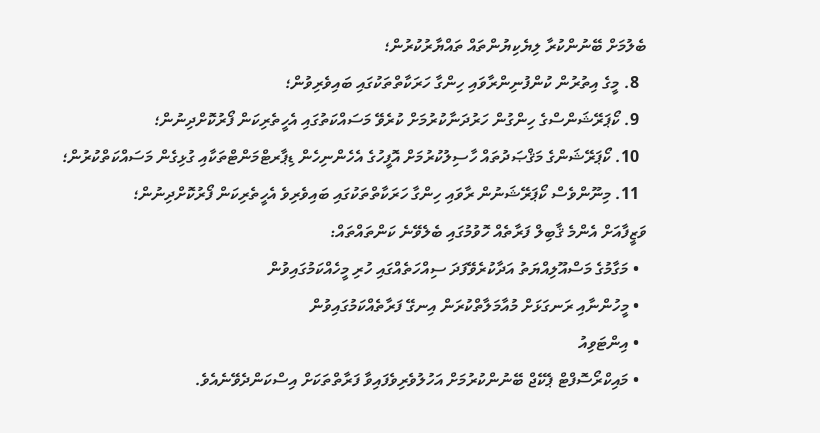ބެލުމަށް ބޭނުންކުރާ ލިޔެކިޔުންތައް ތައްޔާރުކުރުން؛
  8. މީގެ އިތުރުން ކުންފުނިންރާވައި ހިންގާ ހަރަކާތްތަކުގައި ބައިވެރިވުން؛
  9. ކޯޕަރޭޝަންސްގެ ހިންގުން ހަރުދަނާކުރުމަށް ކުރެވޭ މަސައްކަތުގައި އެހީތެރިކަން ފޯރުކޮށްދިނުން؛
  10. ކޯޕަރޭޝަންގެ މަޤްޞަދުތައް ހާސިލުކުރުމަށް އޮފީހުގެ އެހެންނިހެން ޑިޕާރޓްމަންޓްތަކާއި ގުޅިގެން މަސައްކަތްކުރުން؛
  11. މިނޫންވެސް ކޯޕަރޭޝަނުން ރާވައި ހިންގާ ހަރަކާތްތަކުގައި ބައިވެރިވެ އެހީތެރިކަން ފޯރުކޮށްދިނުން؛
ވަޒީފާއަށް އެންމެ ޤާބިލް ފަރާތެއް ހޮވުމުގައި ބެލެވޭނެ ކަންތައްތައް:
  • މަގާމުގެ މަސްއޫލިއްޔަތު އަދާކުރެވޭފަދަ ސިއްހަތެއްގައި ހުރި މީހެއްކަމުގައިވުން
  • މީހުންނާއި ރަނގަޅަށް މުއާމަލާތްކުރަން އިނގޭ ފަރާތެއްކަމުގައިވުން
  • އިންޓަވިއު
  • މައިކްރޯސޮފްޓް ޕެކޭޖް ބޭނުންކުރުމަށް އަހުލުވެރިވެފައިވާ ފަރާތްތަކަށް އިސްކަންދެވޭނެއެވެ.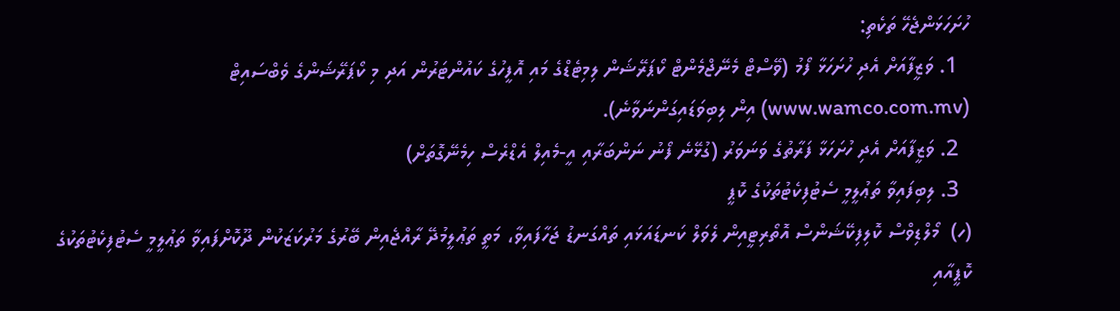ހުށަހަޅަންޖެހޭ ތަކެތި:
  1. ވަޒީފާއަށް އެދި ހުށަހަޅާ ފޯމު (ވޭސްޓް މެނޭޖްމެންޓް ކޯޕަރޭޝަން ލިމިޓެޑްގެ މައި އޮފީހުގެ ކައުންޓަރުން އަދި މި ކޯޕަރޭޝަންގެ ވެބްސައިޓް (www.wamco.com.mv) އިން ލިބިވަޑައިގަންނަވާނެ).
  2. ވަޒީފާއަށް އެދި ހުށަހަޅާ ފަރާތުގެ ވަނަވަރު (ގުޅޭނެ ފޯނު ނަންބަރާއި އީ-މެއިލް އެޑްރެސް ހިމެނޭގޮތަށް)
  3. ލިބިފައިވާ ތަޢުލީމީ ސެޓުފިކެޓުތަކުގެ ކޮޕީ
(ހ)  މޯލްޑިވްސް ކޮލިފިކޭޝަންސް އޮތޯރިޓީއިން ލެވަލް ކަނޑައަޅައި ތައްގަނޑު ޖަހާފައިވާ، މަތީ ތަޢުލީމުދޭ ރާއްޖެއިން ބޭރުގެ މަރުކަޒަކުން ދޫކޮށްފައިވާ ތަޢުލީމީ ސެޓުފިކެޓުތަކުގެ ކޮޕީއާއި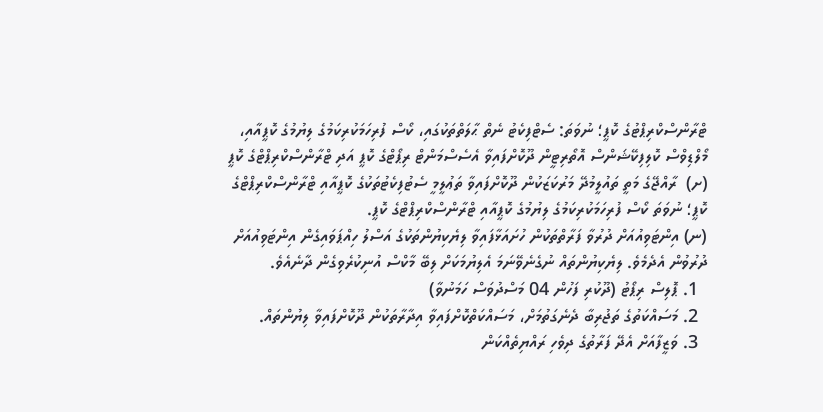ޓްރާންސްކްރިޕްޓުގެ ކޮޕީ؛ ނުވަތަ: ސެޓްފިކެޓު ނެތް ޙާލަތްތަކުގައި، ކޯސް ފުރިހަމަކުރިކަމުގެ ލިޔުމުގެ ކޮޕީއާއި، މޯލްޑިވްސް ކޮލިފިކޭޝަންސް އޮތޯރިޓީން ދޫކޮށްފައިވާ އެސެސްމަންޓް ރިޕޯޓްގެ ކޮޕީ އަދި ޓްރާންސްކްރިޕްޓްގެ ކޮޕީ
(ށ)  ރާއްޖޭގެ މަތީ ތައުލީމުދޭ މަރުކަޒަކުން ދޫކޮށްފައިވާ ތަޢުލީމީ ސެޓުފިކެޓުތަކުގެ ކޮޕީއާއި ޓްރާންސްކްރިޕްޓްގެ ކޮޕީ؛ ނުވަތަ ކޯސް ފުރިހަމަކުރިކަމުގެ ލިޔުމުގެ ކޮޕީއާއި ޓްރާންސްކްރިޕްޓްގެ ކޮޕީ.
(ނ) އިންޓަވިއުއަށް ދުރުވާ ފަރާތްތަކުން ހުށައަޅާފައިވާ ލިޔެކިޔުންތަކުގެ އަސްލު ހިއްޕަވައިގެން އިންޓަވިއުއަށް ދުރުވުން އެދެމެވެ. ލިޔެކިޔުންތައް ނުގެނެވޭނަމަ އެލިޔުމަކަށް ލިބޭ މާކްސް އުނިކުރެވިގެން ދާނެއެވެ.
  1. ޕޮލިސް ރިޕޯޓު (ދޫކުރި ފަހުން 04 މަސްދުވަސް ހަމަނުވާ)
  2. މަސައްކަތުގެ ތަޖުރިބާ ދެނެގަތުމަށް، މަސައްކަތްކޮށްފައިވާ އިދާރާތަކުން ދޫކޮށްފައިވާ ލިޔުންތައް.
  3. ވަޒީފާއަށް އެދޭ ފަރާތުގެ ދިވެހި ރައްޔިތެއްކަން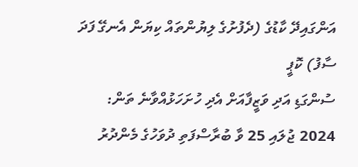އަންގައިދޭ ކާޑުގެ (ދެފުށުގެ ލިޔުންތައް ކިޔަން އެނގޭ ފަދަ ސާފު) ކޮޕީ
ސުންގަޑި އަދި ވަޒީފާއަށް އެދި ހުށަހަޅުއްވާނެ ތަން:
2024 ޖުލައި 25 ވާ ބުރާސްފަތި ދުވަހުގެ މެންދުރު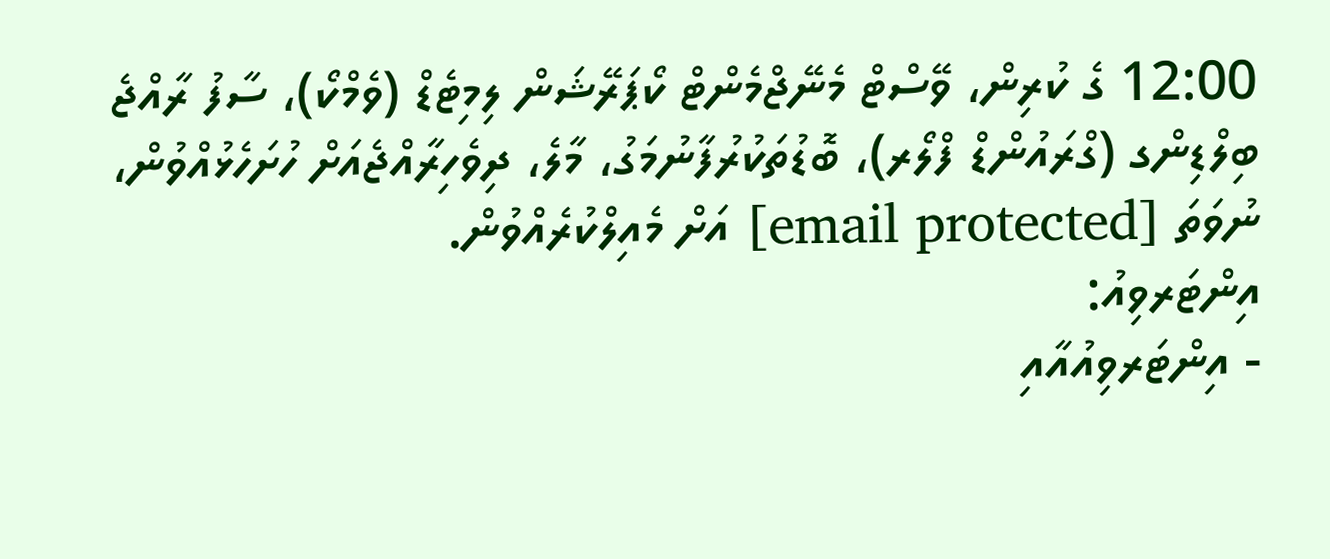12:00 ގެ ކުރިން، ވޭސްޓް މެނޭޖްމެންޓް ކޯޕަރޭޝަން ލިމިޓެޑް (ވެމްކޯ)، ސާފު ރާއްޖެ ބިލްޑިންގ (ގްރައުންޑް ފްލޯރ)، ބޮޑުތަކުރުފާނުމަގު، މާލެ، ދިވެހިރާއްޖެއަށް ހުށަހެޅުއްވުން، ނުވަތަ [email protected] އަށް މެއިލްކުރެއްވުން.
އިންޓަރވިއު:
- އިންޓަރވިއުއާއި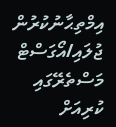އިމްތިޙާނުކުރުން ޖުލައި/އޯގަސްޓް މަސްތެރޭގައި ކުރިއަށް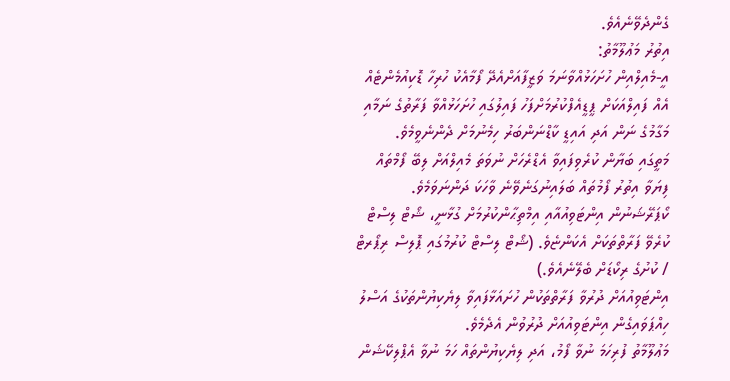ގެންދެވޭނެއެވެ.
އިތުރު މަޢުލޫމާތު:
އީ-މެއިލްއިން ހުށަހަޅުއްވާނަމަ ވަޒީފާއަށްއެދޭ ފޯމާއެކު ހުރިހާ ޑޮކިއުމެންޓެއް އެއް ފައިލްއަކަށް ޕީޑީއެފްކުރުމަށްފަހު ފައިލުގައި ހުށަހަޅުއްވާ ފަރާތުގެ ނަމާއި މަގާމުގެ ނަން އަދި އައިޑީ ކާޑްނަންބަރު ހިމެނުމަށް ދެންނެވީމެވެ.
މަތީގައި ބަޔާން ކުރެވިފައިވާ އެޑްރެހަށް ނުވަތަ މެއިލްއަށް ލިބޭ ފޯމްތައް ފިޔަވާ އިތުރު ފޯމުތައް ބަލައިނުގަނެވޭނެ ވާހަކަ ދަންނަވަމެވެ.
ކޯޕަރޭޝަނުން އިންޓަވިއުއާއި އިމްތިޙާންކުރުމަށް ގުޅާނީ، ޝޯޓް ލިސްޓް ކުރެވޭ ފަރާތްތަކަށް އެކަންޏެވެ. (ޝޯޓް ލިސްޓް ކުރުމުގައި ޕޮލިސް ރިޕޯރޓް / ކުށުގެ ރިކޯޑަށް ބެލޭނެއެވެ.)
އިންޓަވިއުއަށް ދުރުވާ ފަރާތްތަކުން ހުށައަޅާފައިވާ ލިޔެކިޔުންތަކުގެ އަސްލު ހިއްޕަވައިގެން އިންޓަވިއުއަށް ދުރުވުން އެދެމެވެ.
މަޢުލޫމާތު ފުރިހަމަ ނުވާ ފޯމު، އަދި ލިޔެކިޔުންތައް ހަމަ ނުވާ އެޕްލިކޭޝަން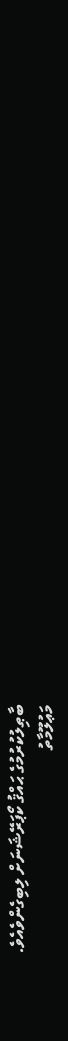ބާޠިލުކުރުމުގެ ޙައްޤު ކޯޕަރޭޝަނަށް ލިބިގެންވެއެވެ.
މަޢުލޫމާތު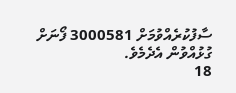ސާފުކުރެއްވުމަށް 3000581 ފޯނަށް ގުޅުއްވުން އެދެމެވެ.
18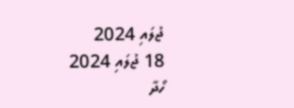ޖުލައި 2024
18 ޖުލައި 2024
ހޯދާ